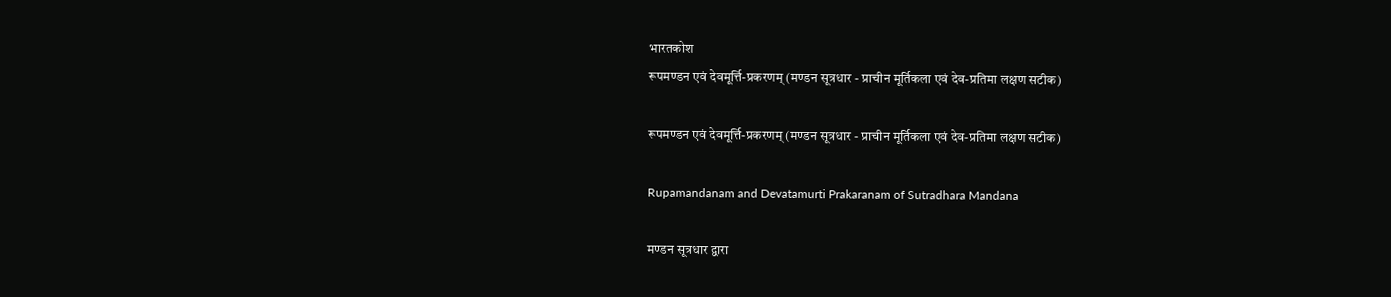भारतकोश
रूपमण्डन एवं देवमूर्त्ति-प्रकरणम् (मण्डन सूत्रधार - प्राचीन मूर्तिकला एवं देव-प्रतिमा लक्षण सटीक)

रूपमण्डन एवं देवमूर्त्ति-प्रकरणम् (मण्डन सूत्रधार - प्राचीन मूर्तिकला एवं देव-प्रतिमा लक्षण सटीक)

Rupamandanam and Devatamurti Prakaranam of Sutradhara Mandana

मण्डन सूत्रधार द्वारा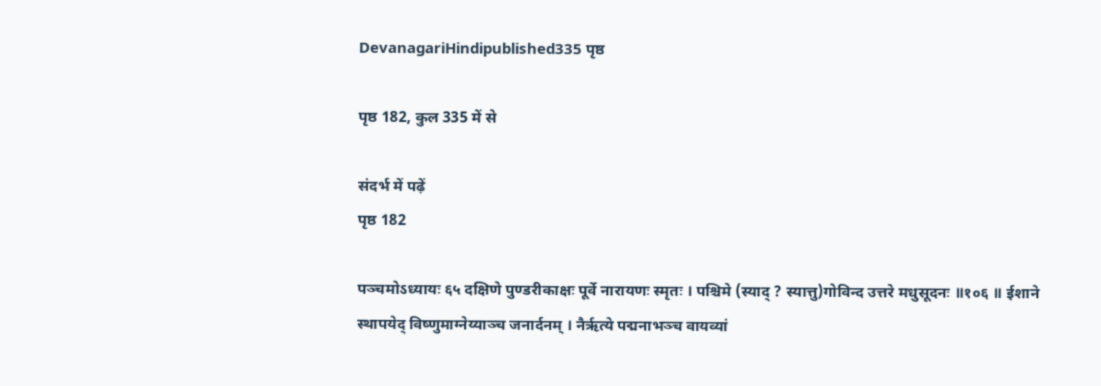DevanagariHindipublished335 पृष्ठ

पृष्ठ 182, कुल 335 में से

संदर्भ में पढ़ें
पृष्ठ 182

पञ्चमोऽध्यायः ६५ दक्षिणे पुण्डरीकाक्षः पूर्वे नारायणः स्मृतः । पश्चिमे (स्याद् ? स्यात्तु)गोविन्द उत्तरे मधुसूदनः ॥१०६ ॥ ईशाने स्थापयेद् विष्णुमाग्नेय्याञ्च जनार्दनम् । नैर्ऋत्ये पद्मनाभञ्च वायव्यां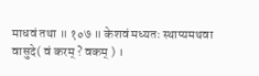माधवं तथा ॥ १०७ ॥ केशवं मध्यतः स्थाप्यमथवा वासुदे( वं करम् ? वकम् ) ।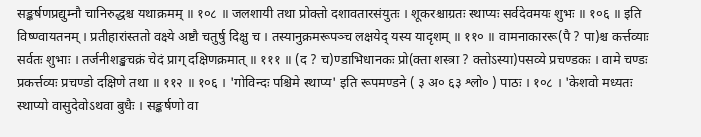सङ्कर्षणप्रद्युम्नौ चानिरुद्धश्च यथाक्रमम् ॥ १०८ ॥ जलशायी तथा प्रोक्तो दशावतारसंयुतः । शूकरश्चाग्रतः स्थाप्यः सर्वदेवमयः शुभः ॥ १०६ ॥ इति विष्ण्वायतनम् । प्रतीहारांस्ततो वक्ष्ये अष्टौ चतुर्षु दिक्षु च । तस्यानुक्रमरूपञ्च लक्षयेद् यस्य यादृशम् ॥ ११० ॥ वामनाकाररू(पै ? पा)श्च कर्त्तव्याः सर्वतः शुभाः । तर्जनीशङ्खचक्रं चेदं प्राग् दक्षिणक्रमात् ॥ १११ ॥ (द ? च)ण्डाभिधानकः प्रो(क्ता शस्त्रा ? क्तोऽस्या)पसव्ये प्रचण्डकः । वामे चण्डः प्रकर्त्तव्यः प्रचण्डो दक्षिणे तथा ॥ ११२ ॥ १०६ । 'गोविन्दः पश्चिमे स्थाप्य' इति रूपमण्डने ( ३ अ० ६३ श्लो० ) पाठः । १०८ । 'केशवो मध्यतः स्थाप्यो वासुदेवोऽथवा बुधैः । सङ्कर्षणो वा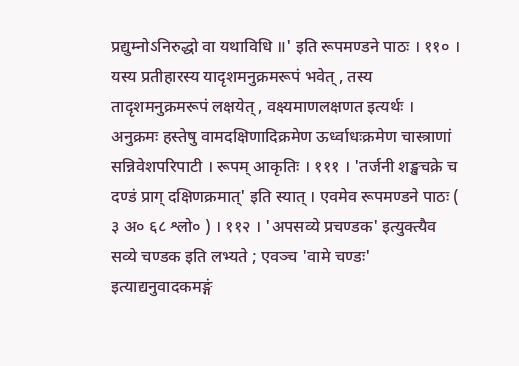प्रद्युम्नोऽनिरुद्धो वा यथाविधि ॥' इति रूपमण्डने पाठः । ११० । यस्य प्रतीहारस्य यादृशमनुक्रमरूपं भवेत् , तस्य तादृशमनुक्रमरूपं लक्षयेत् , वक्ष्यमाणलक्षणत इत्यर्थः । अनुक्रमः हस्तेषु वामदक्षिणादिक्रमेण ऊर्ध्वाधःक्रमेण चास्त्राणां सन्निवेशपरिपाटी । रूपम् आकृतिः । १११ । 'तर्जनी शङ्खचक्रे च दण्डं प्राग् दक्षिणक्रमात्' इति स्यात् । एवमेव रूपमण्डने पाठः ( ३ अ० ६८ श्लो० ) । ११२ । 'अपसव्ये प्रचण्डक' इत्युक्त्यैव सव्ये चण्डक इति लभ्यते ; एवञ्च 'वामे चण्डः' इत्याद्यनुवादकमङ्गं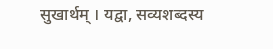सुखार्थम् । यद्वा, सव्यशब्दस्य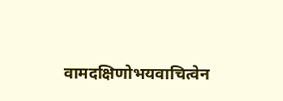वामदक्षिणोभयवाचित्वेन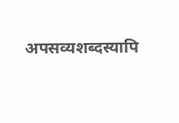अपसव्यशब्दस्यापि